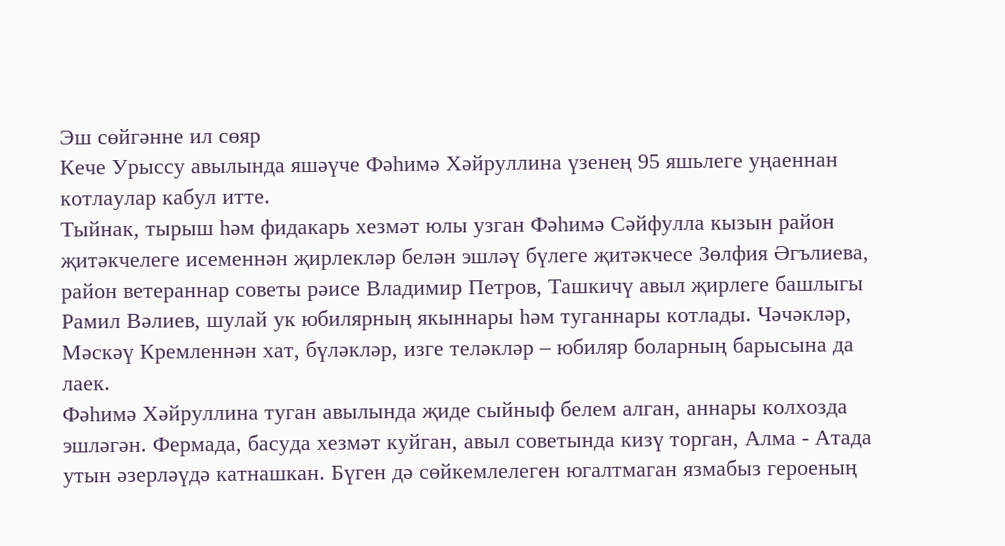Эш сөйгәнне ил сөяр
Кече Урыссу авылында яшәүче Фәһимә Хәйруллина үзенең 95 яшьлеге уңаеннан котлаулар кабул итте.
Тыйнак, тырыш һәм фидакарь хезмәт юлы узган Фәһимә Сәйфулла кызын район җитәкчелеге исеменнән җирлекләр белән эшләү бүлеге җитәкчесе Зөлфия Әгълиева, район ветераннар советы рәисе Владимир Петров, Ташкичү авыл җирлеге башлыгы Рамил Вәлиев, шулай ук юбилярның якыннары һәм туганнары котлады. Чәчәкләр, Мәскәү Кремленнән хат, бүләкләр, изге теләкләр – юбиляр боларның барысына да лаек.
Фәһимә Хәйруллина туган авылында җиде сыйныф белем алган, аннары колхозда эшләгән. Фермада, басуда хезмәт куйган, авыл советында кизү торган, Алма - Атада утын әзерләүдә катнашкан. Бүген дә сөйкемлелеген югалтмаган язмабыз героеның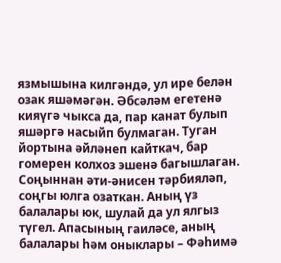язмышына килгәндә, ул ире белән озак яшәмәгән. Әбсәләм егетенә кияүгә чыкса да, пар канат булып яшәргә насыйп булмаган. Туган йортына әйләнеп кайткач, бар гомерен колхоз эшенә багышлаган. Соңыннан әти-әнисен тәрбияләп, соңгы юлга озаткан. Аның үз балалары юк, шулай да ул ялгыз түгел. Апасының гаиләсе, аның балалары һәм оныклары – Фәһимә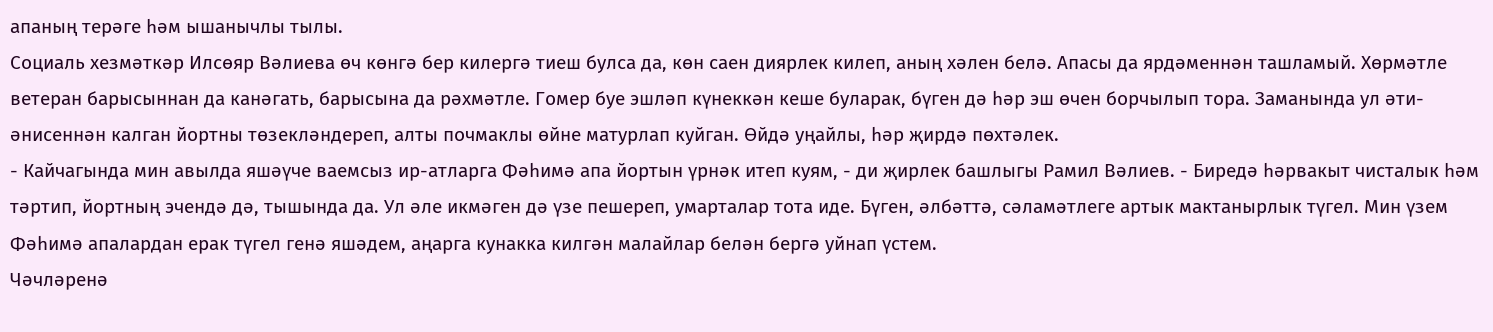апаның терәге һәм ышанычлы тылы.
Социаль хезмәткәр Илсөяр Вәлиева өч көнгә бер килергә тиеш булса да, көн саен диярлек килеп, аның хәлен белә. Апасы да ярдәменнән ташламый. Хөрмәтле ветеран барысыннан да канәгать, барысына да рәхмәтле. Гомер буе эшләп күнеккән кеше буларак, бүген дә һәр эш өчен борчылып тора. Заманында ул әти-әнисеннән калган йортны төзекләндереп, алты почмаклы өйне матурлап куйган. Өйдә уңайлы, һәр җирдә пөхтәлек.
- Кайчагында мин авылда яшәүче ваемсыз ир-атларга Фәһимә апа йортын үрнәк итеп куям, - ди җирлек башлыгы Рамил Вәлиев. - Биредә һәрвакыт чисталык һәм тәртип, йортның эчендә дә, тышында да. Ул әле икмәген дә үзе пешереп, умарталар тота иде. Бүген, әлбәттә, сәламәтлеге артык мактанырлык түгел. Мин үзем Фәһимә апалардан ерак түгел генә яшәдем, аңарга кунакка килгән малайлар белән бергә уйнап үстем.
Чәчләренә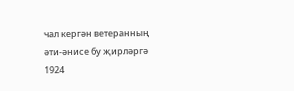чал кергән ветеранның әти-әнисе бу җирләргә 1924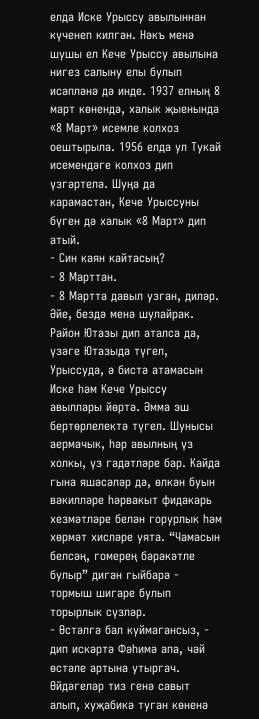елда Иске Урыссу авылыннан күченеп килгән. Нәкъ менә шушы ел Кече Урыссу авылына нигез салыну елы булып исәпләнә дә инде. 1937 елның 8 март көнендә, халык җыенында «8 Март» исемле колхоз оештырыла. 1956 елда ул Тукай исемендәге колхоз дип үзгәртелә. Шуңа да карамастан, Кече Урыссуны бүген дә халык «8 Март» дип атый.
- Син каян кайтасың?
- 8 Марттан.
- 8 Мартта давыл узган, диләр.
Әйе, бездә менә шулайрак. Район Ютазы дип аталса да, үзәге Ютазыда түгел, Урыссуда, ә бистә атамасын Иске һәм Кече Урыссу авыллары йөртә. Әмма эш бертөрлелектә түгел. Шунысы аермачык, һәр авылның үз холкы, үз гадәтләре бар. Кайда гына яшәсәләр дә, өлкән буын вәкилләре һәрвакыт фидакарь хезмәтләре белән горурлык һәм хөрмәт хисләре уята. “Чамасын белсәң, гомерең бәрәкәтле булыр” дигән гыйбарә - тормыш шигаре булып торырлык сүзләр.
- Өстәлгә бал куймагансыз, - дип искәртә Фәһимә апа, чәй өстәле артына утыргач.
Өйдәгеләр тиз генә савыт алып, хуҗабикә туган көненә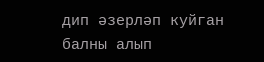дип әзерләп куйган балны алып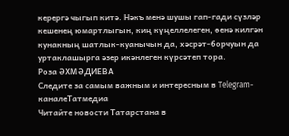керергә чыгып китә. Нәкъ менә шушы гап-гади сүзләр кешенең юмартлыгын, киң күңеллелеген, өенә килгән кунакның шатлык-куанычын да, хәсрәт-борчуын да уртаклашырга әзер икәнлеген күрсәтеп тора.
Роза ӘХМӘДИЕВА
Следите за самым важным и интересным в Telegram-каналеТатмедиа
Читайте новости Татарстана в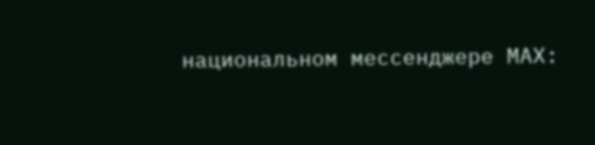национальном мессенджере MАХ: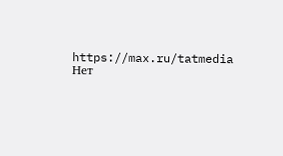https://max.ru/tatmedia
Нет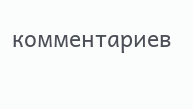комментариев